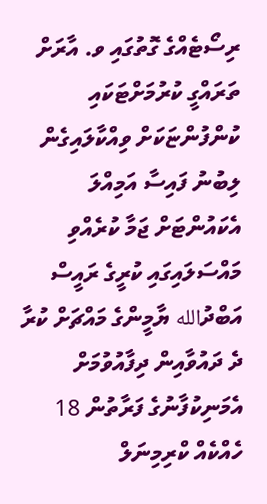ރިސޯޓެއްގެ ގޮތުގައި ވ. އާރަށް ތަރައްގީ ކުރުމަށްޓަކައި ކުންފުންޏަކަށް ވިއްކާލައިގެން ލިބުނު ފައިސާ އަމިއްލަ އެކައުންޓަށް ޖަމާ ކުރެއްވި މައްސަލައިގައި ކުރީގެ ރައީސް އަބްދުالله ޔާމީންގެ މައްޗަށް ކުރާ ދެ ދައުވާއިން ދިފާއުވުމަށް އެމަނިކުފާނުގެ ފަރާތުން 18 ހެއްކެއް ކްރިމިނަލް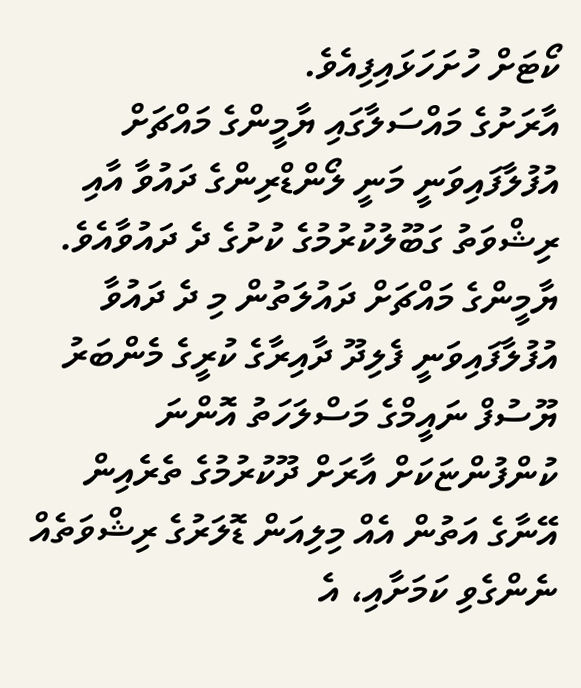ކޯޓަށް ހުށަހަޅައިފިއެވެ.
އާރަށުގެ މައްސަލާގައި ޔާމީންގެ މައްޗަށް އުފުލާފައިވަނީ މަނީ ލޯންޑްރިންގެ ދައުވާ އާއި ރިޝްވަތު ގަބޫލުކުރުމުގެ ކުށުގެ ދެ ދައުވާއެވެ. ޔާމީންގެ މައްޗަށް ދައުލަތުން މި ދެ ދައުވާ އުފުލާފައިވަނީ ފެލިދޫ ދާއިރާގެ ކުރީގެ މެންބަރު ޔޫސުފް ނައީމްގެ މަސްލަހަތު އޮންނަ ކުންފުންޏަކަށް އާރަށް ދޫކުރުމުގެ ތެރެއިން އޭނާގެ އަތުން އެއް މިލިއަން ޑޮލަރުގެ ރިޝްވަތެއް ނެންގެވި ކަމަށާއި، އެ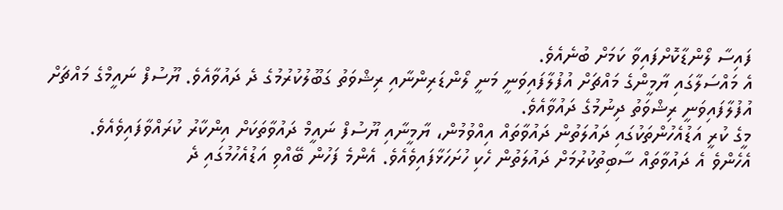ފައިސާ ލޯންޑާކޮށްފައިވާ ކަމަށް ބުނެއެވެ.
އެ މައްސަލާގައި ޔާމީންގެ މައްޗަށް އުފުލާފައިވަނީ މަނީ ލޯންޑަރިންނާއި ރިޝްވަތު ގަބޫލުކުރުމުގެ ދެ ދައުވާއެވެ. ޔޫސުފް ނައީމްގެ މައްޗަށް އުފުލާފައިވަނީ ރިޝްވަތު ދިނުމުގެ ދައުވާއެވެ.
މީގެ ކުރީ އަޑުއެހުންތަކުގައި ދައުލަތުން ދައުވާތައް އިއްވުމުން، ޔާމީނާއި ޔޫސުފް ނައީމް ދައުވާތަކަށް އިންކާރު ކުރައްވާފައިވެއެވެ. އެހެންވެ އެ ދައުވާތައް ސާބިތުކުރުމަށް ދައުލަތުން ހެކި ހުށަހަޅާފައިވެއެވެ. އެންމެ ފަހުން ބޭއްވި އަޑުއެހުމުގައި ދެ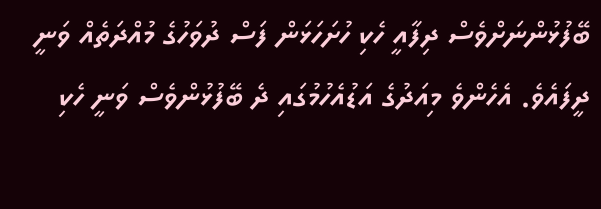ބޭފުޅުންނަށްވެސް ދިފާއީ ހެކި ހުށަހަޅަން ފަސް ދުވަހުގެ މުއްދަތެއް ވަނީ ދީފައެވެ. އެހެންވެ މިއަދުގެ އަޑުއެހުމުގައި ދެ ބޭފުޅުންވެސް ވަނީ ހެކި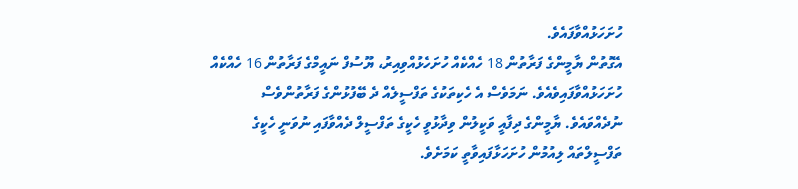ހުށަހަޅުއްވާފައެވެ.
އެގޮތުން ޔާމީންގެ ފަރާތުން 18 ހެއްކެއް ހުށަހެޅުއްވިއިރު، ޔޫސުފް ނައީމްގެ ފަރާތުން 16 ހެއްކެއް ހުށަހަޅުއްވާފައިވެއެވެ. ނަމަވެސް އެ ހެކިތަކުގެ ތަފްސީލެއް ދެ ބޭފުޅުންގެ ފަރާތުންވެސް ނުދެއްވައެވެ. ޔާމީންގެ ދިފާއީ ވަކީލުން ވިދާޅުވީ ހެކީގެ ތަފްސީލް ދެއްވާފައި ނުވަނީ ހެކީގެ ތަފްސީލްތައް ލިއުމުން ހުށަހަޅާފައިވާތީ ކަމަށެވެ.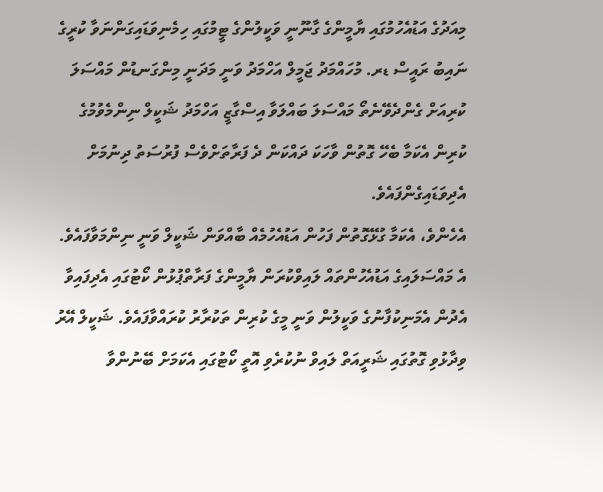މިއަދުގެ އަޑުއެހުމުގައި ޔާމީންގެ ގާނޫނީ ވަކީލުންގެ ޓީމުގައި ހިމެނިވަޑައިގަންނަވާ ކުރީގެ ނައިބު ރައީސް ޑރ. މުހައްމަދު ޖަމީލް އަހްމަދު ވަނީ މަދަނީ މިންގަނޑުން މައްސަލަ ކުރިއަށް ގެންދެވޭނެތޯ މައްސަލަ ބައްލަވާ އިސްގާޒީ އަހްމަދު ޝަކީލް ނިންމެވުމުގެ ކުރިން އެކަމާ ބެހޭ ގޮތުން ވާހަކަ ދައްކަން ދެ ފަރާތަށްވެސް ފުރުސަތު ދިނުމަށް އެދިވަޑައިގެންފައެވެ.
އެހެންވެ، އެކަމާ ގުޅޭގޮތުން ފަހުން އަޑުއެހުމެއް ބާއްވަން ޝަކީލް ވަނީ ނިންމަވާފައެވެ.
އެ މައްސަލައިގެ އަޑުއެހުންތައް ލައިވްކުރަން ޔާމީންގެ ފަރާތްޕުޅުން ކޯޓުގައި އެދިފައިވާ އެދުން އެމަނިކުފާނުގެ ވަކީލުން ވަނީ މީގެ ކުރިން ތަކުރާރު ކުރައްވާފައެވެ. ޝަކީލް އޭރު ވިދާޅުވި ގޮތުގައި ޝަރީއަތް ލައިވް ނުކުރެވި އޮތީ ކޯޓުގައި އެކަމަށް ބޭނުންވާ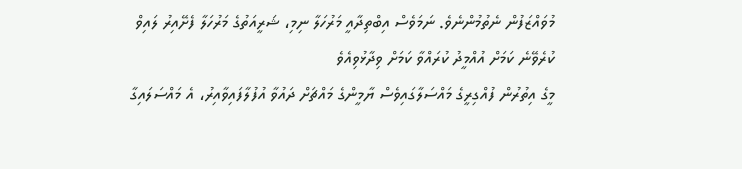މުވައްޒަފުން ނެތުމުންނެވެ. ނަމަވެސް އިބްތިދާއީ މަރުހަލާ ނިމި، ޝަރީއަތުގެ މަރުހަލާ ފެށޭއިރު ލައިވް ކުރެވޭނެ ކަމަށް އުއްމީދު ކުރައްވާ ކަމަށް ވިދާޅުވިއެވެ
މީގެ އިތުރުން ފުއްގިރީގެ މައްސަލާގައިވެސް ޔާމީންގެ މައްޗަށް ދައުވާ އުފުލާފައިވާއިރު، އެ މައްސަލައިގާ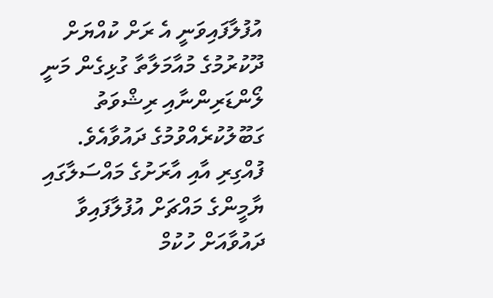އުފުލާފައިވަނީ އެ ރަށް ކުއްޔަށް ދޫކުރުމުގެ މުއާމަލާތާ ގުޅިގެން މަނީ ލޯންޑަރިންނާއި ރިޝްވަތު ގަބޫލުކުރެއްވުމުގެ ދައުވާއެވެ.
ފުއްގިރި އާއި އާރަށުގެ މައްސަލާގައި ޔާމީންގެ މައްޗަށް އުފުލާފައިވާ ދައުވާއަށް ހުކުމް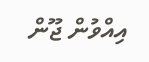އިއްވުން ޖޫން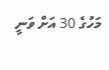މަހުގެ 30 އަށް ވަނީ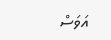އަވަސް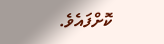ކޮށްފައެވެ.